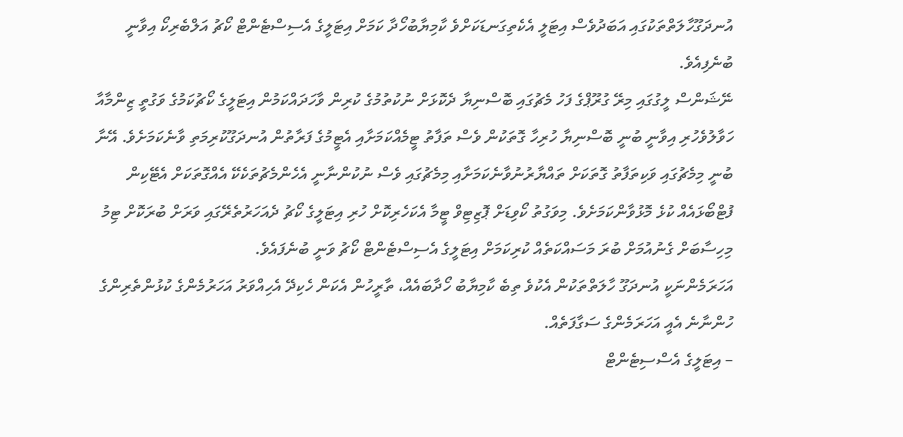އުނދަގޫހާލަތްތަކުގައި އަބަދުވެސް އިޓަލީ އެކެތިގަނޑަކަށްވެ ކާމިޔާބުހޯދާ ކަމަށް އިޓަލީގެ އެސިސްޓެންޓް ކޯޗު އަލްބެރިކޯ އިވާނީ ބުނެފިއެވެ.
ނޭޝަންސް ލީގުގައި މިރޭ ގުރޫޕްގެ ފަހު މެޗުގައި ބޮސްނިޔާ ދެކޮޅަށް ނުކުތުމުގެ ކުރިން ވާހަދައްކަމުން އިޓަލީގެ ކޯޗުކަމުގެ ވަގުތީ ޒިންމާއާ ހަވާލުވެހުރި އިވާނީ ބުނީ ބޮސްނިޔާ ހުރިހާ ގޮތަކުން ވެސް ތަފާތު ޓީމެއްކަމަށާއި އެޓީމުގެ ފަރާތުން އުނދަގޫކުރިމަތި ވާނެކަމަށެވެ. އޭނާ ބުނީ މިމެޗުގައި ވަކިތަފާތު ގޮތަކަށް ތައްޔާރުނުވާނެކަމަށާއި މިމެޗުގައި ވެސް ނުކުންނާނީ އެހެންމެޗުތަކެކޭ އެއްގޮތަކަށް އެޓޭކިން ފުޓްބޯޅައެއް ކުޅެ މޮޅުވާންކަމަށެވެ. މިވަގުތު ކޯވިޑަށް ޕޮޒިޓިވް ޓީމާ އެކަހެރިކޮށް ހުރި އިޓަލީގެ ކޯޗު ދެއަހަރުތެރޭގައި ވަރަށް ބުރަކޮށް ޓިމު މިހިސާބަށް ގެނުއުމަށް ބުރަ މަސައްކަތެއް ކުރިކަމަށް އިޓަލީގެ އެސިސްޓެންޓް ކޯޗު ވަނީ ބުނެފައެވެ.
އަހަރަމެންނަކީ އުނދަގޫ ހާލަތްތަކުން އެކުވެ ތިބެ ކާމިޔާބު ހޯދާބައެއް، ތާރީހުން އެކަން ހެކިދޭ އެހިއްވަރު އަހަރުމެންގެ ކުޅުންތެރިންގެ ހުންނާނެ އެއީ އަހަރަމެންގެ ސަގާފަތެއް.
– އިޓަލީގެ އެސްސިޓެންޓް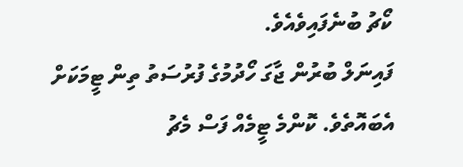ކޯޗު ބުނެފައިވެއެވެ.
ފައިނަލް ބުރުން ޖާގަ ހޯދުމުގެ ފުރުސަތު ތިން ޓީމަކަށް އެބައޮތެވެ. ކޮންމެ ޓީމެއް ފަސް މެޗު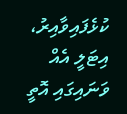ކުޅެފައިވާއިރު، އިޓަލީ އެއް ވަނައިގައި އޮތީ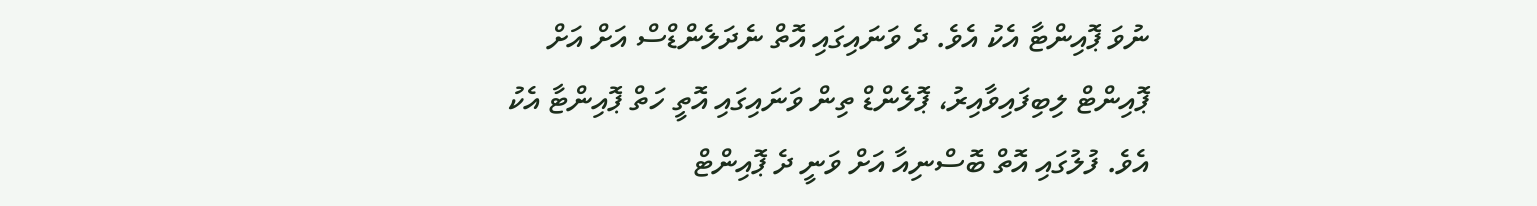ނުވަ ޕޮއިންޓާ އެކު އެވެ. ދެ ވަނައިގައި އޮތް ނެދަލެންޑްސް އަށް އަށް ޕޮއިންޓް ލިބިފައިވާއިރު، ޕޮލެންޑް ތިން ވަނައިގައި އޮތީ ހަތް ޕޮއިންޓާ އެކު އެވެ. ފުލުގައި އޮތް ބޮސްނިއާ އަށް ވަނީ ދެ ޕޮއިންޓް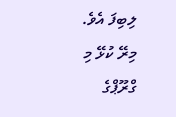ލިބިފަ އެވެ.
މިރޭ ކުޅޭ މި ގްރޫޕްގެ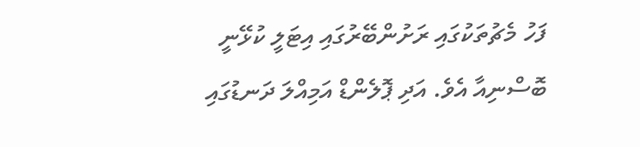ފަހު މެޗުތަކުގައި ރަށުންބޭރުގައި އިޓަލީ ކުޅޭނީ ބޮސްނިއާ އެވެ. އަދި ޕޮލެންޑް އަމިއްލަ ދަނޑުގައި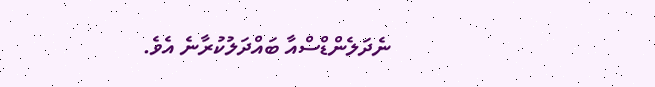ނެދަލެންޑްސްއާ ބައްދަލުކުރާނެ އެވެ.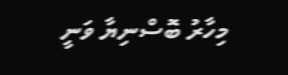މިހާރު ބޮސްނިޔާ ވަނީ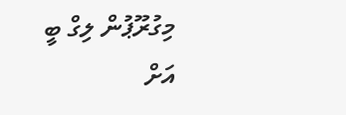މިގުރޫޕުން ލިގް ބީ އަށް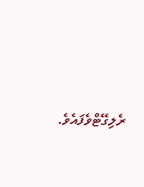ރެލިގޭޓްވެފައެވެ.